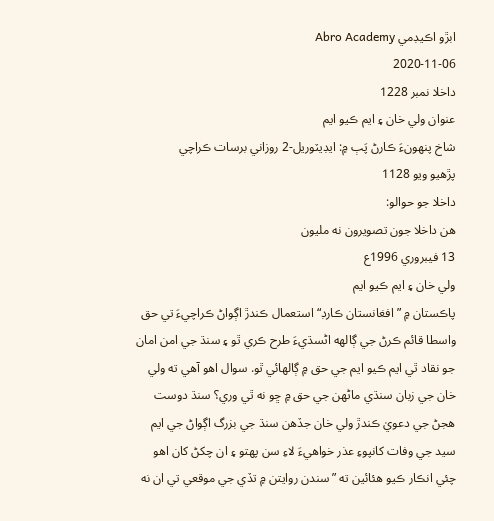ابڙو اڪيڊمي Abro Academy
2020-11-06
داخلا نمبر 1228
عنوان ولي خان ۽ ايم ڪيو ايم
شاخ پنهونءَ ڪارڻ پَٻ ۾: ايڊيٽوريل-2 روزاني برسات ڪراچي
پڙهيو ويو 1128
داخلا جو حوالو:
هن داخلا جون تصويرون نه مليون
13 فيبروري 1996ع
ولي خان ۽ ايم ڪيو ايم
پاڪستان ۾ ”افغانستان ڪارڊ“ استعمال ڪندڙ اڳواڻ ڪراچيءَ تي حق واسطا قائم ڪرڻ جي ڳالهه اڻسڌيءَ طرح ڪري ٿو ۽ سنڌ جي امن امان جو نقاد ٿي ايم ڪيو ايم جي حق ۾ ڳالهائي ٿو. سوال اهو آهي ته ولي خان جي زبان سنڌي ماڻهن جي حق ۾ ڇو نه ٿي وري؟ سنڌ دوست هجڻ جي دعويٰ ڪندڙ ولي خان جڏهن سنڌ جي بزرگ اڳواڻ جي ايم سيد جي وفات کانپوءِ عذر خواهيءَ لاءِ سن پهتو ۽ ان چکڻ کان اهو چئي انڪار ڪيو هئائين ته ”سندن روايتن ۾ تڏي جي موقعي تي ان نه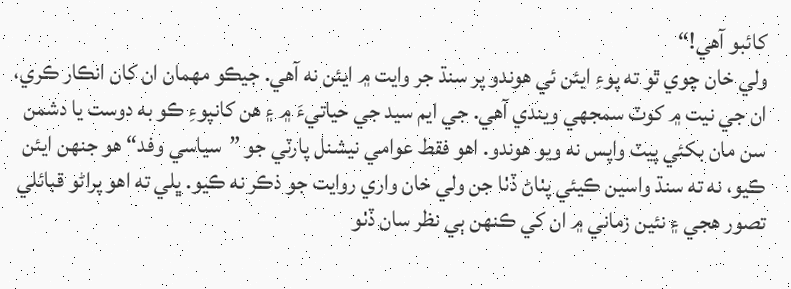کائبو آهي!“
ولي خان چوي ٿو ته پوءِ ايئن ئي هوندو پر سنڌ جر وايت ۾ ايئن نه آهي. جيڪو مهمان ان کان انڪار ڪري، ان جي نيت ۾ کوٽ سمجهي ويندي آهي. جي ايم سيد جي حياتيءَ ۾ ۽ هن کانپوءِ ڪو به دوست يا دشمن سن مان بکئي پيٽ واپس نه ويو هوندو. اهو فقط عوامي نيشنل پارٽي جو ”سياسي وفد“ هو جنهن ايئن ڪيو، نه ته سنڌ واسين ڪيئي پٺاڻ ڏٺا جن ولي خان واري روايت جو ذڪر نه ڪيو. ڀلي ته اهو پراڻو قبائلي تصور هجي ۽ نئين زماني ۾ ان کي ڪنهن ٻي نظر سان ڏٺو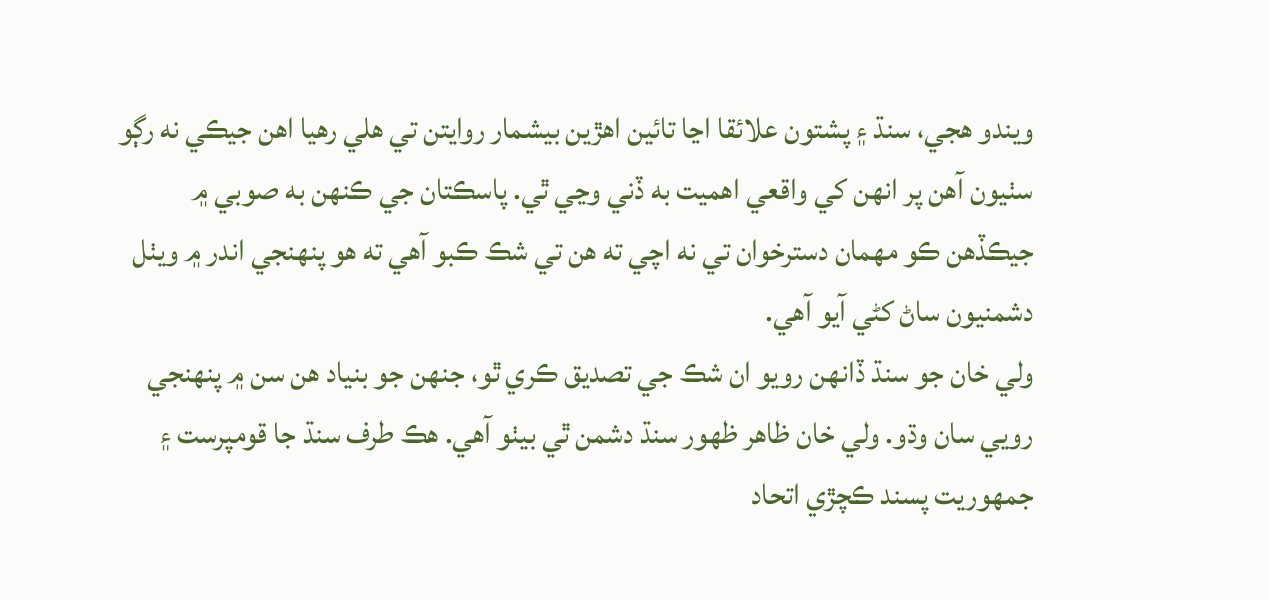ويندو هجي، سنڌ ۽ پشتون علائقا اڃا تائين اهڙين بيشمار روايتن تي هلي رهيا اهن جيڪي نه رڳو سٺيون آهن پر انهن کي واقعي اهميت به ڏني وڃي ٿي. پاسڪتان جي ڪنهن به صوبي ۾ جيڪڏهن ڪو مهمان دسترخوان تي نه اچي ته هن تي شڪ ڪبو آهي ته هو پنهنجي اندر ۾ ويٺل دشمنيون ساڻ کڻي آيو آهي.
ولي خان جو سنڌ ڏانهن رويو ان شڪ جي تصديق ڪري ٿو، جنهن جو بنياد هن سن ۾ پنهنجي رويي سان وڌو. ولي خان ظاهر ظهور سنڌ دشمن ٿي بيٺو آهي. هڪ طرف سنڌ جا قومپرست ۽ جمهوريت پسند ڪچڙي اتحاد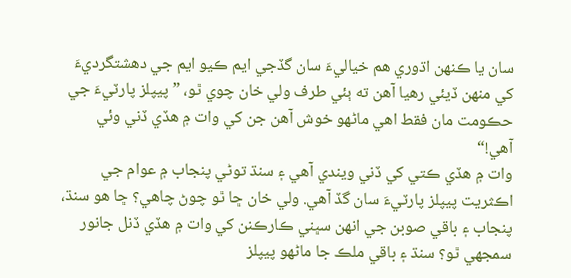سان يا ڪنهن اڌوري هم خياليءَ سان گڏجي ايم ڪيو ايم جي دهشتگرديءَ کي منهن ڏيئي رهيا آهن ته ٻئي طرف ولي خان چوي ٿو، ”پيپلز پارٽيءَ جي حڪومت مان فقط اهي ماڻهو خوش آهن جن کي وات ۾ هڏي ڏني وئي آهي!“
وات ۾ هڏي ڪتي کي ڏني ويندي آهي ۽ سنڌ توڻي پنجاب ۾ عوام جي اڪثريت پيپلز پارٽيءَ سان گڏ آهي. ولي خان ڇا ٿو چوڻ چاهي؟ ڇا هو سنڌ، پنجاب ۽ باقي صوبن جي انهن سڀني ڪارڪنن کي وات ۾ هڏي ڏنل جانور سمجهي ٿو؟ سنڌ ۽ باقي ملڪ جا ماڻهو پيپلز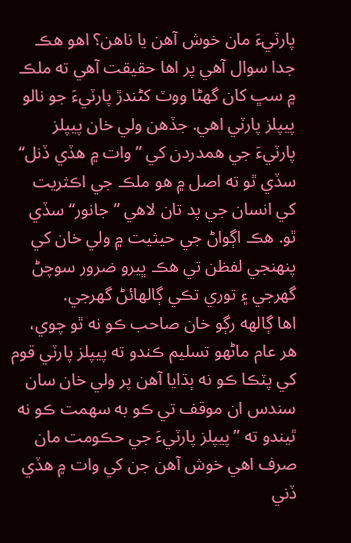پارٽيءَ مان خوش آهن يا ناهن؟ اهو هڪ جدا سوال آهي پر اها حقيقت آهي ته ملڪ ۾ سڀ کان گهڻا ووٽ کڻندڙ پارٽيءَ جو نالو پيپلز پارٽي اهي. جڏهن ولي خان پيپلز پارٽيءَ جي همدردن کي ”وات ۾ هڏي ڏنل“ سڏي ٿو ته اصل ۾ هو ملڪ جي اڪثريت کي انسان جي پد تان لاهي ”جانور“ سڏي ٿو. هڪ اڳواڻ جي حيثيت ۾ ولي خان کي پنهنجي لفظن تي هڪ ڀيرو ضرور سوچڻ گهرجي ۽ توري تڪي ڳالهائڻ گهرجي.
اها ڳالهه رڳو خان صاحب ڪو نه ٿو چوي، هر عام ماڻهو تسليم ڪندو ته پيپلز پارٽي قوم کي پٽڪا ڪو نه ٻڌايا آهن پر ولي خان سان سندس ان موقف تي ڪو به سهمت ڪو نه ٿيندو ته ”پيپلز پارٽيءَ جي حڪومت مان صرف اهي خوش آهن جن کي وات ۾ هڏي ڏني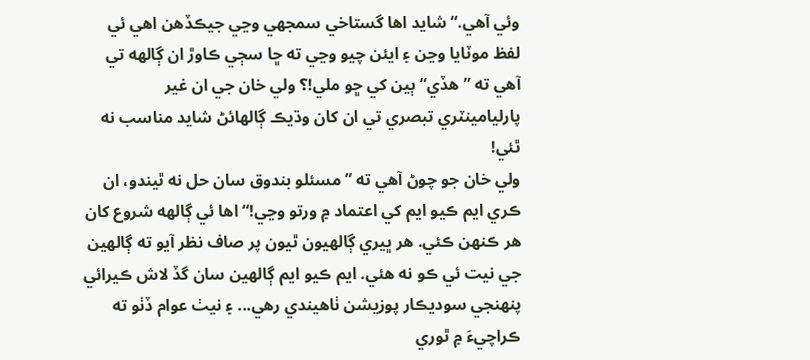وئي آهي.“ شايد اها گستاخي سمجهي وڃي جيڪڏهن اهي ئي لفظ موٽايا وڃن ۽ ايئن چيو وڃي ته ڇا سڄي ڪاوڙ ان ڳالهه تي آهي ته ”هڏي“ ٻين کي ڇو ملي!؟ ولي خان جي ان غير پارليامينٽري تبصري تي ان کان وڌيڪ ڳالهائڻ شايد مناسب نه ٿئي!
ولي خان جو چوڻ آهي ته ”مسئلو بندوق سان حل نه ٿيندو، ان ڪري ايم ڪيو ايم کي اعتماد ۾ ورتو وڃي!“ اها ئي ڳالهه شروع کان هر ڪنهن ڪئي. هر ڀيري ڳالهيون ٿيون پر صاف نظر آيو ته ڳالهين جي نيت ئي ڪو نه هئي. ايم ڪيو ايم ڳالهين سان گڏ لاش ڪيرائي پنهنجي سوديڪار پوزيشن ٺاهيندي رهي... ۽ نيٺ عوام ڏٺو ته ڪراچيءَ ۾ ٿوري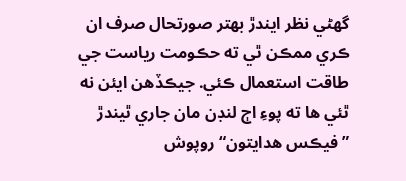گهڻي نظر ايندڙ بهتر صورتحال صرف ان ڪري ممڪن ٿي ته حڪومت رياست جي طاقت استعمال ڪئي. جيڪڏهن ايئن نه ٿئي ها ته پوءِ اڄ لنڊن مان جاري ٿيندڙ ”فيڪس هدايتون“ روپوش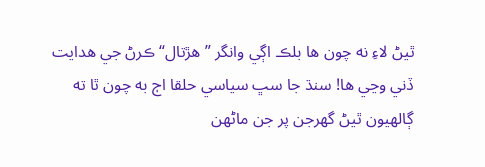ٿيڻ لاءِ نه چون ها بلڪ اڳي وانگر ”هڙتال“ ڪرڻ جي هدايت ڏني وڃي ها! سنڌ جا سڀ سياسي حلقا اڄ به چون ٿا ته ڳالهيون ٿيڻ گهرجن پر جن ماڻهن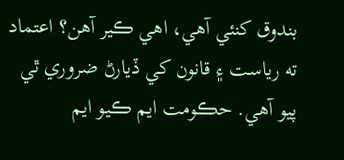بندوق کنئي آهي، اهي ڪير آهن؟ اعتماد ته رياست ۽ قانون کي ڏيارڻ ضروري ٿي پيو آهي. حڪومت ايم ڪيو ايم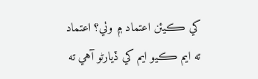کي ڪيئن اعتماد ۾ وٺي؟ اعتماد ته ايم ڪيو ايم کي ڏيارڻو آهي ته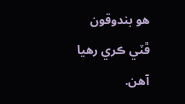هو بندوقون ڦٽي ڪري رهيا آهن.